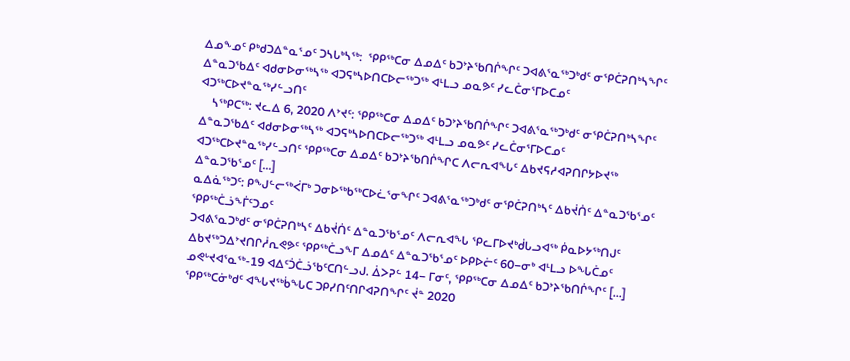ᐃᓄᖕᓄᑦ ᑭᒃᑯᑐᐃᓐᓇᕐᓄᑦ ᑐᓴᒐᒃᓴᖅ:  ᕿᑭᖅᑕᓂ ᐃᓄᐃᑦ ᑲᑐᔾᔨᖃᑎᒌᖏᑦ ᑐᐊᕕᕐᓇᖅᑐᒃᑯᑦ ᓂᕿᑖᕈᑎᒃᓴᖏᑦ ᐃᓐᓇᑐᖃᐃᑦ ᐊᑯᓂᐅᓂᖅᓴᖅ ᐊᑐᕋᒃᓴᐅᑎᑕᐅᓕᖅᑐᖅ ᐊᒻᒪᓗ ᓄᓇᕗᑦ ᓯᓚᑖᓂᕐᒥᐅᑕᓄᑦ ᐊᑐᖅᑕᐅᔪᓐᓇᖅᓯᓪᓗᑎᑦ
    ᓴᖅᑭᑕᖅ: ᔪᓚᐃ 6, 2020 ᐱᔾᔪᑦ: ᕿᑭᖅᑕᓂ ᐃᓄᐃᑦ ᑲᑐᔾᔨᖃᑎᒌᖏᑦ ᑐᐊᕕᕐᓇᖅᑐᒃᑯᑦ ᓂᕿᑖᕈᑎᒃᓴᖏᑦ ᐃᓐᓇᑐᖃᐃᑦ ᐊᑯᓂᐅᓂᖅᓴᖅ ᐊᑐᕋᒃᓴᐅᑎᑕᐅᓕᖅᑐᖅ ᐊᒻᒪᓗ ᓄᓇᕗᑦ ᓯᓚᑖᓂᕐᒥᐅᑕᓄᑦ ᐊᑐᖅᑕᐅᔪᓐᓇᖅᓯᓪᓗᑎᑦ ᕿᑭᖅᑕᓂ ᐃᓄᐃᑦ ᑲᑐᔾᔨᖃᑎᒌᖏᑕ ᐱᓕᕆᐊᖓᑦ ᐃᑲᔪᕋᓱᐊᕈᑎᒋᔭᐅᔪᖅ ᐃᓐᓇᑐᖃᕐᓄᑦ [...]
ᓇᐃᓈᖅᑐᑦ: ᑭᖑᓪᓕᖅᐹᒥᒃ ᑐᓂᐅᖅᑲᖅᑕᐅᓛᕐᓂᖏᑦ ᑐᐊᕕᕐᓇᖅᑐᒃᑯᑦ ᓂᕿᑖᕈᑎᒃᓴᑦ ᐃᑲᔫᑏᑦ ᐃᓐᓇᑐᖃᕐᓄᑦ ᕿᑭᖅᑖᓘᖕᒦᑦᑐᓄᑦ
ᑐᐊᕕᕐᓇᑐᒃᑯᑦ ᓂᕿᑖᕈᑎᒃᓴᑦ ᐃᑲᔫᑏᑦ ᐃᓐᓇᑐᖃᕐᓄᑦ ᐱᓕᕆᐊᖓ ᕿᓚᒥᐅᔪᒃᑰᒐᓗᐊᖅ ᑮᓇᐅᔭᖅᑎᒍᑦ ᐃᑲᔪᖅᑐᐃᔾᔪᑎᒋᓲᕆᕙᕗᑦ ᕿᑭᖅᑖᓗᖕᒥ ᐃᓄᐃᑦ ᐃᓐᓇᑐᖃᕐᓄᑦ ᐅᑭᐅᓖᑦ 60−ᓂᒃ ᐊᒻᒪᓗ ᐅᖓᑖᓄᑦ ᓄᕙᒡᔪᐊᕐᓇᖅ-19 ᐊᐃᑦᑑᑖᓘᖃᑦᑕᑎᓪᓗᒍ. ᐄᐳᕈᓪ 14− ᒥᓂᑦ, ᕿᑭᖅᑕᓂ ᐃᓄᐃᑦ ᑲᑐᔾᔨᖃᑎᒌᖏᑦ [...]
ᕿᑭᖅᑕᓃᒃᑯᑦ ᐊᖓᔪᖅᑳᖓᑕ ᑐᑭᓯᑎᑦᑎᒋᐊᕈᑎᖏᑦ ᔫᓐ 2020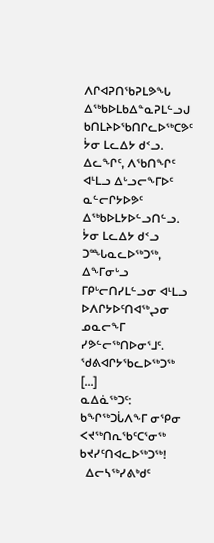ᐱᒋᐊᕈᑎᖃᕈᒪᕗᖓ ᐃᖅᑲᐅᒪᑲᐃᓐᓇᕈᒪᓪᓗᒍ ᑲᑎᒪᔨᐅᖃᑎᒋᓚᐅᖅᑕᕗᑦ ᔮᓂ ᒪᓚᐃᔭ ᑯᑉᓗ. ᐃᓚᖏᑦ, ᐱᖃᑎᖏᑦ ᐊᒻᒪᓗ ᐃᒡᓗᓕᖕᒥᐅᑦ ᓇᓪᓕᒋᔭᐅᕗᑦ ᐃᖅᑲᐅᒪᔭᐅᓪᓗᑎᓪᓗ. ᔮᓂ ᒪᓚᐃᔭ ᑯᑉᓗ ᑐᙵᓇᓚᐅᖅᑐᖅ, ᐃᖕᒥᓂᒡᓗ ᒥᑭᒡᓕᑎᓯᒪᓪᓗᓂ ᐊᒻᒪᓗ ᐅᐱᒋᔭᐅᑦᑎᐊᖅᖢᓂ ᓄᓇᓕᖕᒥ ᓯᕗᓪᓕᖅᑎᐅᓂᕐᒧᑦ. ᖁᕕᐊᒋᔭᖃᓚᐅᖅᑐᖅ [...]
ᓇᐃᓈᖅᑐᑦ: ᑲᖏᖅᑐᒑᐱᖕᒥ ᓂᕿᓂ ᐸᔪᖅᑎᕆᖃᑦᑕᕐᓂᖅ ᑲᔪᓯᑦᑎᐊᓚᐅᖅᑐᖅ!
  ᐃᓕᓴᖅᓯᕕᒃᑯᑦ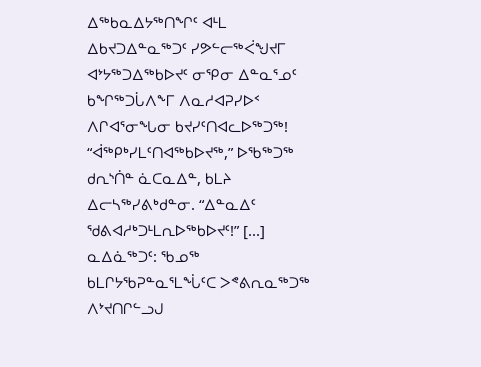ᐃᖅᑲᓇᐃᔭᖅᑎᖏᑦ ᐊᒻᒪ ᐃᑲᔪᑐᐃᓐᓇᖅᑐᑦ ᓯᕗᓪᓕᖅᐹᖑᔪᒥ ᐊᔾᔭᖅᑐᐃᖅᑲᐅᔪᑦ ᓂᕿᓂ ᐃᓐᓇᕐᓄᑦ ᑲᖏᖅᑐᒑᐱᖕᒥ ᐱᓇᓱᐊᕈᓯᐅᑉ ᐱᒋᐊᕐᓂᖓᓂ ᑲᔪᓯᑦᑎᐊᓚᐅᖅᑐᖅ! “ᐋᖅᑭᒃᓯᒪᑦᑎᐊᖅᑲᐅᔪᖅ,” ᐅᖃᖅᑐᖅ ᑯᕆᔅᑏᓐ ᓈᑕᓇᐃᓐ, ᑲᒪᔨ ᐃᓕᓴᖅᓯᕕᒃᑯᓐᓂ. “ᐃᓐᓇᐃᑦ ᖁᕕᐊᓱᒃᑐᒻᒪᕆᐅᖅᑲᐅᔪᑦ!” [...]
ᓇᐃᓈᖅᑐᑦ: ᖃᓄᖅ ᑲᒪᒋᔭᖃᕈᓐᓇᕐᒪᖔᑦᑕ ᐳᕝᕕᕆᓇᖅᑐᖅ ᐱᔾᔪᑎᒋᓪᓗᒍ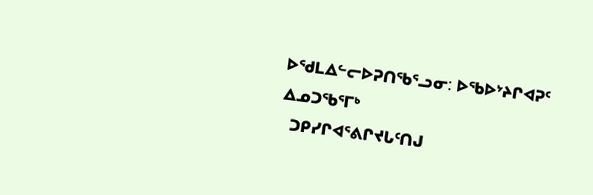ᐅᖁᒪᐃᓪᓕᐅᕈᑎᖃᕐᓗᓂ: ᐅᖃᐅᔾᔨᒋᐊᕈᑦ ᐃᓄᑐᖃᕐᒥᒃ
  ᑐᑭᓯᒋᐊᕐᕕᒋᔪᒐᑦᑎᒍ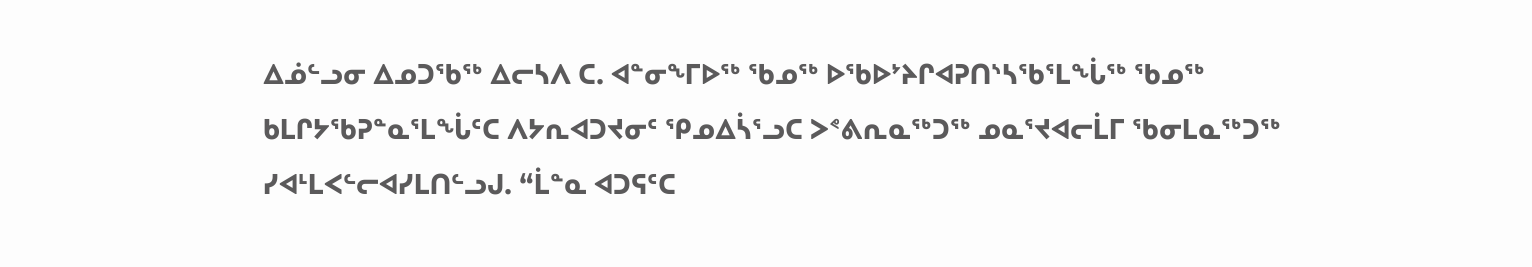ᐃᓅᓪᓗᓂ ᐃᓄᑐᖃᖅ ᐃᓕᓴᐱ ᑕ. ᐊᓐᓂᖕᒥᐅᖅ ᖃᓄᖅ ᐅᖃᐅᔾᔨᒋᐊᕈᑎᔅᓴᖃᕐᒪᖔᖅ ᖃᓄᖅ ᑲᒪᒋᔭᖃᕈᓐᓇᕐᒪᖔᑦᑕ ᐱᔭᕆᐊᑐᔪᓂᑦ ᕿᓄᐃᓵᕐᓗᑕ ᐳᕝᕕᕆᓇᖅᑐᖅ ᓄᓇᕐᔪᐊᓕᒫᒥ ᖃᓂᒪᓇᖅᑐᖅ ᓯᐊᒻᒪᐸᓪᓕᐊᓯᒪᑎᓪᓗᒍ. “ᒫᓐᓇ ᐊᑐᕋᑦᑕ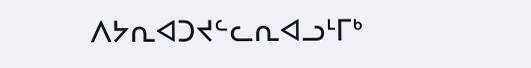ᐱᔭᕆᐊᑐᔪᓪᓚᕆᐊᓗᒻᒥᒃ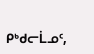ᑭᒃᑯᓕᒫᓄᑦ,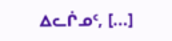ᐃᓚᒌᓄᑦ, [...]